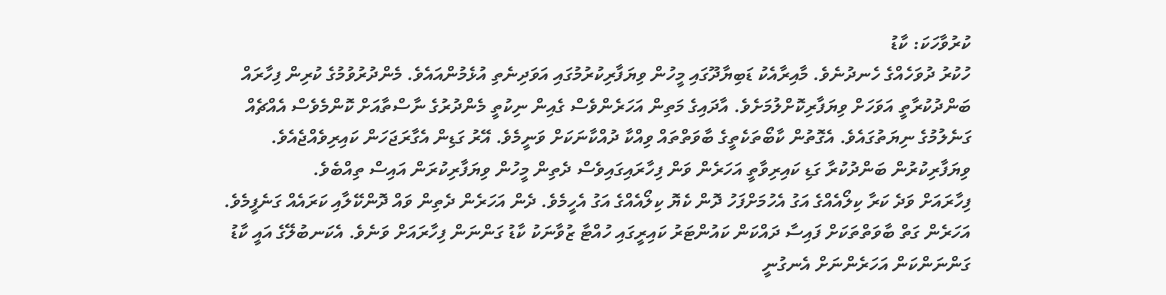ކުރުވާހަކަ: ކާޑު
ހުކުރު ދުވަހެއްގެ ހެނދުނެވެ. މާއިރާއެކު ޑަބިޔާދޫގައި މީހުން ވިޔަފާރިކުރުމުގައި އަވަދިނެތި އުޅެމުންއައެވެ. މެންދުރުވުމުގެ ކުރިން ފިހާރައް ބަންދުކުރާތީ އަވަހަށް ވިޔަފާރިކޮށްލުމަށެވެ. އާދައިގެ މަތިން އަހަރެންވެސް ގެއިން ނިކުތީ މެންދުރުގެ ނާސްތާއަށް ކޮންމެވެސް އެއްޗެއް ގަނެލުމުގެ ނިޔަތުގައެވެ. އެގޮތުން ކާބޯތަކެތީގެ ބާވަތްތައް ވިއްކާ ދުއްކާނަކަށް ވަނީމެވެ. އޭރު ގަޑިން އެގާރަޖަހަން ކައިރިވެއްޖެއެވެ. ވިޔަފާރިކުރުން ބަންދުކުރާ ގަޑި ކައިރިވާތީ އަހަރެން ވަން ފިހާރައިގައިވެސް ދެތިން މީހުން ވިޔަފާރިކުރަން އައިސް ތިއްބެވެ.
ފިހާރައަށް ވަދެ ކަރާ ކިލޯއެއްގެ އަގު އެހުމަށްފަހު ދޮން ކެޔޮ ކިލޯއެއްގެ އަގު އެހީމެވެ. ދެން އަހަރެން ދެތިން ވައް ދޮންކޭލާއި ކަރައެއް ގަނެފީމެވެ. އަހަރެން ގަތް ބާވަތްތަކަށް ފައިސާ ދައްކަން ކައުންޓަރު ކައިރީގައި ހުއްޓާ ޒުވާނަކު ކާޑު ގަންނަން ފިހާރައަށް ވަނެވެ. އެކަނބުލޭގެ އައީ ކާޑު ގަންނަންކަން އަހަރެންނަށް އެނގުނީ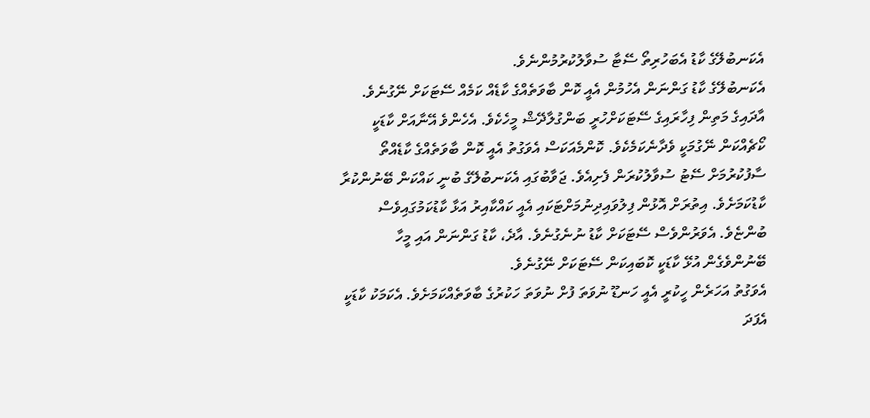އެކަނބުލޭގެ ކާޑު އެބަހުރިތޯ ސޭޓާ ސުވާލުކުރުމުންނެވެ.
އެކަނބުލޭގެ ކާޑު ގަންނަން އެހުމުން އެއީ ކޮން ބާވަތެއްގެ ކާޑެއް ކަމެއް ސޭޓަކަށް ނޭގުނެވެ. އާދައިގެ މަތިން ފިހާރައިގެ ސޭޓަކަށްހުރީ ބަންގުލާދޭޝް މީހެކެވެ. އެހެންވެ އޭނާއަށް ކާޑަކީ ކޯޗެއްކަން ނޭގުމަކީ ވެދާނެކަމެކެވެ. ކޮންމެއަކަސް އެވަގުތު އެއީ ކޮން ބާވަތެއްގެ ކާޑެއްތޯ ސާފުކުރުމަށް ސޭޓު ސުވާލުކުރަން ފެށިއެވެ. ޖަވާބުގައި އެކަނބުލޭގެ ބުނީ ކައްކަން ބޭނުންކުރާ ކާޑުކަމަށެވެ. އިތުރަށް އޮޅުން ފިލުވައިދިނުމަށްޓަކައި އެއީ ކައްކާއިރު އަޅާ ކާޑުކަމުގައިވެސް ބުންޏެވެ. އެވަރުންވެސް ސޭޓަކަށް ކާޑު ނުނެގުނެވެ. އާދެ، ކާޑު ގަންނަން އައި މީހާ ބޭނުންވެގެން އުޅޭ ކާޑަކީ ކޮބައިކަން ސޭޓަކަށް ނޭގުނެވެ.
އެވަގުތު އަހަރެން ހީކުރީ އެއީ ހަނޑޫ ނުވަތަ ފުށް ނުވަތަ ހަކުރުގެ ބާވަތެއްކަމަށެވެ. އެކަމަކު ކާޑަކީ އެފަދަ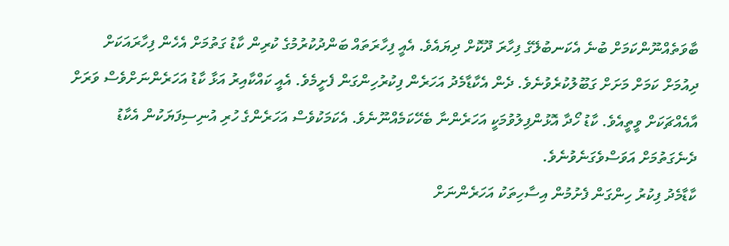ބާވަތެއްނޫންކަމަށް ބުނެ އެކަނބުލޭގެ ފިހާރަ ދޫކޮށް ދިޔައެވެ. އެއީ ފިހާރަތައް ބަންދުކުރުމުގެ ކުރިން ކާޑު ގަތުމަށް އެހެން ފިހާރައަކަށް ދިއުމަށް ކަމަށް މަށަށް ގަބޫލުކުރެވުނެވެ. ދެން އެކާޑާމެދު އަހަރެން ފިކުރުހިންގަން ފެށީމެވެ. އެއީ ކައްކާއިރު އަޅާ ކާޑު އަހަރެންނަށްވެސް ވަރަށް އާއެއްޗަކަށް ވީތީއެވެ. ކާޑު ހޯދާ އޮޅުންފިލުވުމަކީ އަހަރެންނާ ބެހޭކަމެއްނޫނެވެ. އެކަމަކުވެސް އަހަރެންގެ ހުރި އުނިސިފަޔަކުން އެކާޑު ދެނެގަތުމަށް އަވަސްވެގަނެވުނެވެ.
ކާޑާމެދު ފިކުރު ހިންގަން ފެށުމުން އިސާހިތަކު އަހަރެންނަށް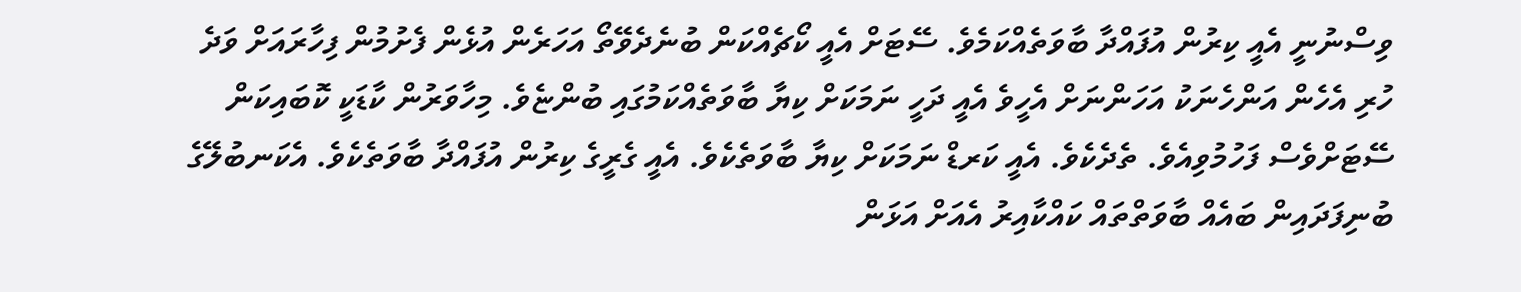ވިސްނުނީ އެއީ ކިރުން އުފައްދާ ބާވަތެއްކަމެވެ. ސޭޓަށް އެއީ ކޯޗެއްކަން ބުނެދެވޭތޯ އަހަރެން އުޅެން ފެށުމުން ފިހާރައަށް ވަދެ ހުރި އެހެން އަންހެނަކު އަހަންނަށް އެހީވެ އެއީ ދަހީ ނަމަކަށް ކިޔާ ބާވަތެއްކަމުގައި ބުންޏެވެ. މިހާވަރުން ކާޑަކީ ކޮބައިކަން ސޭޓަށްވެސް ފަހުމުވިއެވެ. ތެދެކެވެ. އެއީ ކަރޑް ނަމަކަށް ކިޔާ ބާވަތެކެވެ. އެއީ ގެރީގެ ކިރުން އުފައްދާ ބާވަތެކެވެ. އެކަނބުލޭގެ ބުނިފަދައިން ބައެއް ބާވަތްތައް ކައްކާއިރު އެއަށް އަޅަން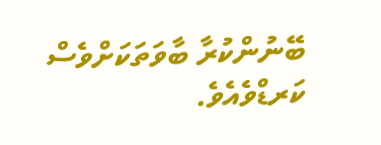ބޭނުންކުރާ ބާވަތަކަށްވެސް ކަރޑްވެއެވެ.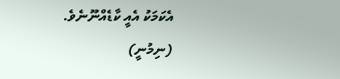އެކަމަކު އެއީ ކާޑެއްނޫނެވެ.
(ނިމުނީ)